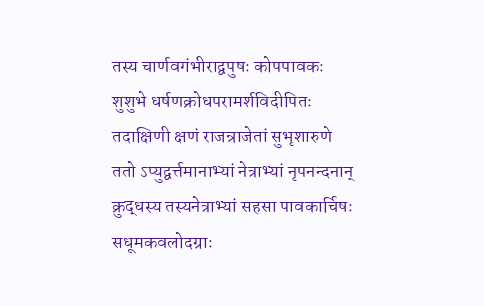तस्य चार्णवगंभीराद्वपुषः कोपपावकः
शुशुभे धर्षणक्रोधपरामर्शविदीपितः
तदाक्षिणी क्षणं राजन्राजेतां सुभृशारुणे
ततो ऽप्युद्वर्त्तमानाभ्यां नेत्राभ्यां नृपनन्दनान्
क्रुद्धस्य तस्यनेत्राभ्यां सहसा पावकार्चिषः
सधूमकवलोदग्राः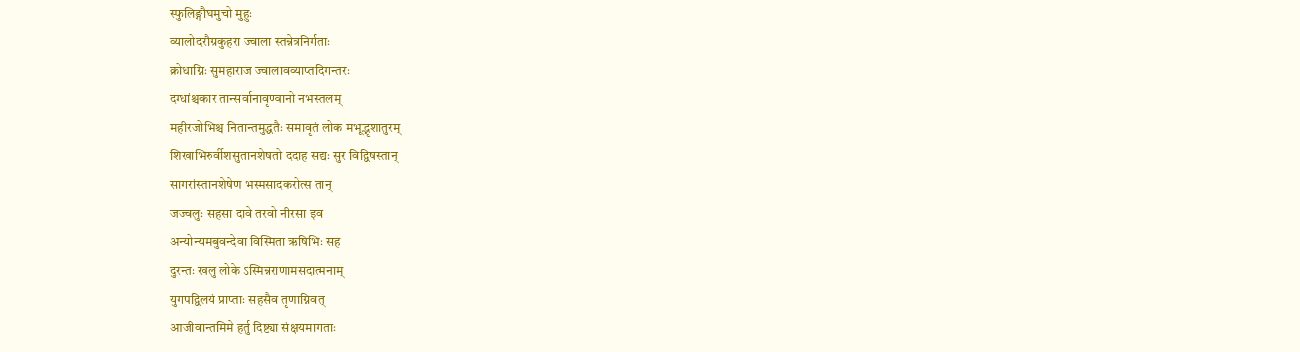स्फुलिङ्गौघमुचो मुहुः
व्यालोदरौग्रकुहरा ज्वाला स्तन्नेत्रनिर्गताः
क्रोधाग्निः सुमहाराज ज्वालावव्याप्तदिगन्तरः
दग्धांश्चकार तान्सर्वानावृण्वानो नभस्तलम्
महीरजोभिश्च नितान्तमुद्धतैः समावृतं लोक मभूद्भृशातुरम्
शिखाभिरुर्वीशसुतानशेषतो ददाह सद्यः सुर विद्विषस्तान्
सागरांस्तानशेषेण भस्मसादकरोत्स तान्
जज्वलुः सहसा दावे तरवो नीरसा इव
अन्योन्यमबुवन्देवा विस्मिता ऋषिभिः सह
दुरन्तः खलु लोके ऽस्मिन्नराणामसदात्मनाम्
युगपद्विलयं प्राप्ताः सहसैव तृणाग्निवत्
आजीवान्तमिमे हर्तु दिष्ट्या संक्षयमागताः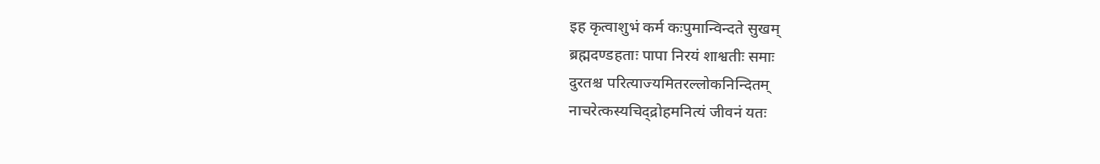इह कृत्वाशुभं कर्म कःपुमान्विन्दते सुखम्
ब्रह्मदण्डहताः पापा निरयं शाश्वतीः समाः
दुरतश्च परित्याज्यमितरल्लोकनिन्दितम्
नाचरेत्कस्यचिद्द्रोहमनित्यं जीवनं यतः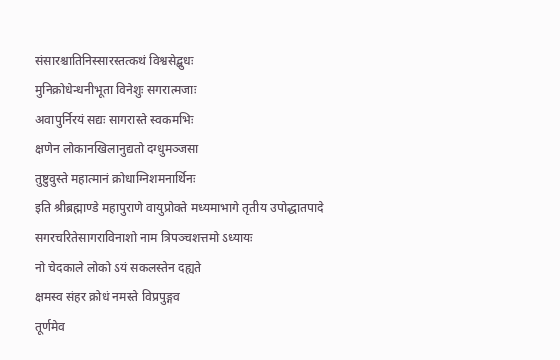संसारश्चातिनिस्सारस्तत्कथं विश्वसेद्बुधः
मुनिक्रोधेन्धनीभूता विनेशुः सगरात्मजाः
अवापुर्निरयं सद्यः सागरास्ते स्वकमभिः
क्षणेन लोकानखिलानुद्यतो दग्धुमञ्जसा
तुष्टुवुस्ते महात्मानं क्रोधाग्निशमनार्थिनः
इति श्रीब्रह्माण्डे महापुराणे वायुप्रोक्ते मध्यमाभागे तृतीय उपोद्धातपादे सगरचरितेसागराविनाशो नाम त्रिपञ्चशत्तमो ऽध्यायः
नो चेदकाले लोको ऽयं सकलस्तेन दह्यते
क्षमस्व संहर क्रोधं नमस्ते विप्रपुङ्गव
तूर्णमेव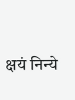क्षयं निन्ये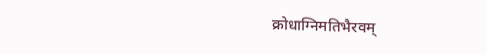क्रोधाग्निमतिभैरवम्